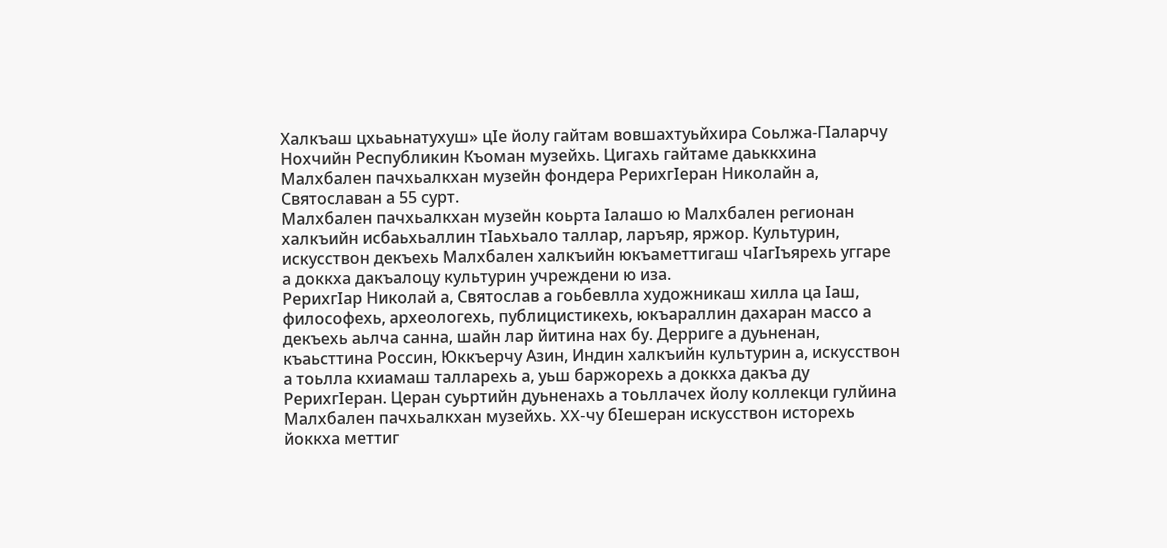Халкъаш цхьаьнатухуш» цIе йолу гайтам вовшахтуьйхира Соьлжа-ГIаларчу Нохчийн Республикин Къоман музейхь. Цигахь гайтаме даьккхина Малхбален пачхьалкхан музейн фондера РерихгIеран Николайн а, Святославан а 55 сурт.
Малхбален пачхьалкхан музейн коьрта Iалашо ю Малхбален регионан халкъийн исбаьхьаллин тIаьхьало таллар, ларъяр, яржор. Культурин, искусствон декъехь Малхбален халкъийн юкъаметтигаш чIагIъярехь уггаре а доккха дакъалоцу культурин учреждени ю иза.
РерихгIар Николай а, Святослав а гоьбевлла художникаш хилла ца Iаш, философехь, археологехь, публицистикехь, юкъараллин дахаран массо а декъехь аьлча санна, шайн лар йитина нах бу. Дерриге а дуьненан, къаьсттина Россин, Юккъерчу Азин, Индин халкъийн культурин а, искусствон а тоьлла кхиамаш талларехь а, уьш баржорехь а доккха дакъа ду РерихгIеран. Церан суьртийн дуьненахь а тоьллачех йолу коллекци гулйина Малхбален пачхьалкхан музейхь. XX-чу бIешеран искусствон исторехь йоккха меттиг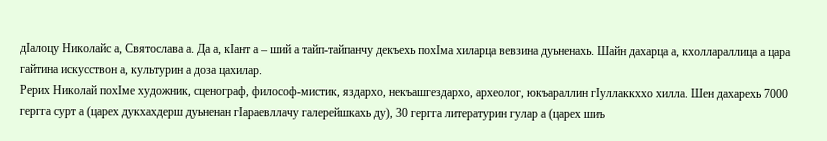дIалоцу Николайс а, Святослава а. Да а, кIант а – ший а тайп-тайпанчу декъехь похIма хиларца вевзина дуьненахь. Шайн дахарца а, кхоллараллица а цара гайтина искусствон а, культурин а доза цахилар.
Рерих Николай похIме художник, сценограф, философ-мистик, яздархо, некъашгездархо, археолог, юкъараллин гIуллаккххо хилла. Шен дахарехь 7000 гергга сурт а (царех дукхахдерш дуьненан гIараевллачу галерейшкахь ду), 30 гергга литературин гулар а (царех шиъ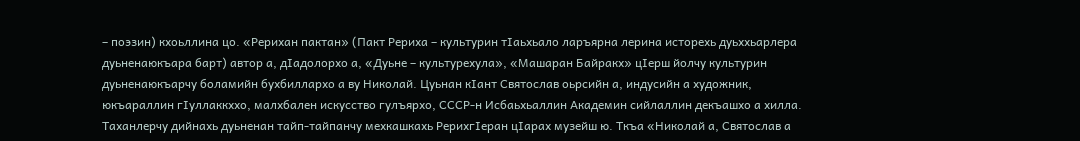– поэзин) кхоьллина цо. «Рерихан пактан» (Пакт Рериха – культурин тIаьхьало ларъярна лерина исторехь дуьххьарлера дуьненаюкъара барт) автор а, дIадолорхо а, «Дуьне – культурехула», «Машаран Байракх» цIерш йолчу культурин дуьненаюкъарчу боламийн бухбиллархо а ву Николай. Цуьнан кIант Святослав оьрсийн а, индусийн а художник, юкъараллин гIуллаккххо, малхбален искусство гулъярхо, СССР-н Исбаьхьаллин Академин сийлаллин декъашхо а хилла. Таханлерчу дийнахь дуьненан тайп-тайпанчу мехкашкахь РерихгIеран цIарах музейш ю. Ткъа «Николай а, Святослав а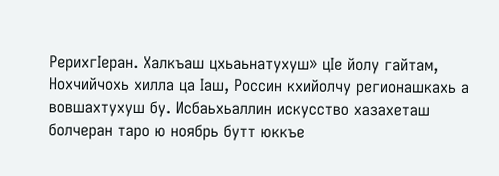РерихгIеран. Халкъаш цхьаьнатухуш» цIе йолу гайтам, Нохчийчохь хилла ца Iаш, Россин кхийолчу регионашкахь а вовшахтухуш бу. Исбаьхьаллин искусство хазахеташ болчеран таро ю ноябрь бутт юккъе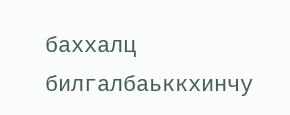баххалц билгалбаьккхинчу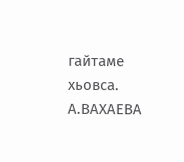гайтаме хьовса.
А.ВАХАЕВА